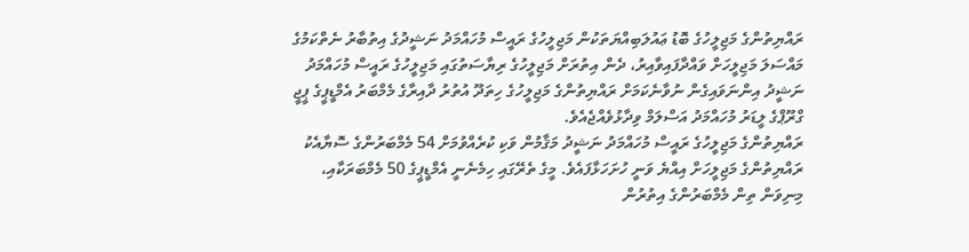ރައްޔިތުންގެ މަޖިލީހުގެ ބޮޑު ޢައުލަބިއްޔަތަކުން މަޖިލީހުގެ ރައީސް މުހައްމަދު ނަޝީދުގެ އިތުބާރު ނެތްކަމުގެ މައްސަލަ މަޖިލީހަށް ވައްދާފައިވާއިރު، ދެން އިތުރަށް މަޖިލީހުގެ ރިޔާސަތުގައި މަޖިލީހުގެ ރައީސް މުހައްމަދު ނަޝީދު އިންނަވައިގެން ނުވާނެކަމަށް ރައްޔިތުންގެ މަޖިލީހުގެ ހިތަދޫ އުތުރު ދާއިރާގެ މެމްބަރު އެމްޑީޕީގެ ޕީޖީ ގްރޫޕްގެ ލީޑަރު މުހައްމަދު އަސްލަމް ވިދާޅުވެއްޖެއެވެ.
ރައްޔިތުންގެ މަޖިލީހުގެ ރައީސް މުހައްމަދު ނަޝީދު މަޤާމުން ވަކި ކުރެއްވުމަށް 54 މެމްބަރުންގެ ސޮޔާއެކު ރައްޔިތުންގެ މަޖިލީހަށް އިއްޔެ ވަނީ ހުށަހަޅާފައެވެ. މީގެ ތެރޭގައި ހިމެނެނީ އެމްޑީޕީގެ 50 މެމްބަރަކާއި، މިނިވަން ތިން މެމްބަރުންގެ އިތުރުން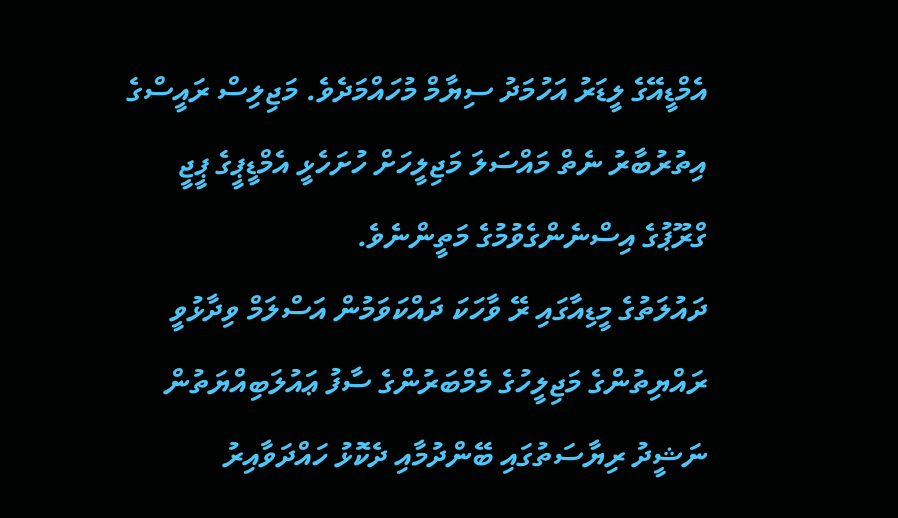އެމްޑީއޭގެ ލީޑަރު އަހުމަދު ސިޔާމް މުހައްމަދެވެ. މަޖިލިސް ރައީސްގެ އިތުރުބާރު ނެތް މައްސަލަ މަޖިލީހަށް ހުށަހެޅީ އެމްޑީޕީގެ ޕީޖީ ގްރޫޕުގެ އިސްނެންގެވުމުގެ މަތީންނެވެ.
ދައުލަތުގެ މީޑިއާގައި ރޭ ވާހަކަ ދައްކަވަމުން އަސްލަމް ވިދާޅުވީ ރައްޔިތުންގެ މަޖިލީހުގެ މެމްބަރުންގެ ސާފު ޢައުލަބިއްޔަތުން ނަޝީދު ރިޔާސަތުގައި ބޭންދުމާއި ދެކޮޅު ހައްދަވާއިރު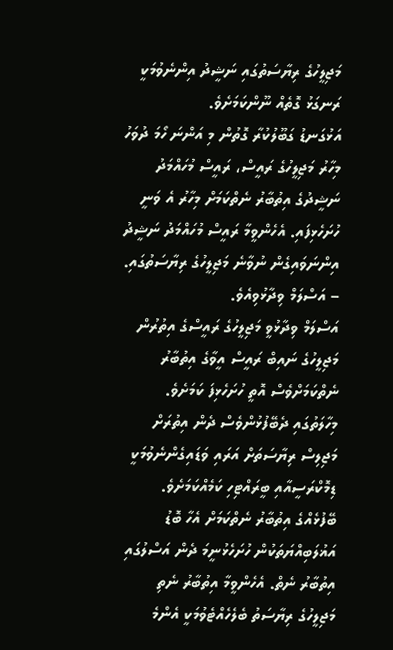މަޖިލީހުގެ ރިޔާސަތުގައި ނަޝީދު އިންނެވުމަކީ ރަނގަޅު ގޮތެއް ނޫންކަމަށެވެ.
އަޅުގަނޑު ގަބޫލުކުރާ ގޮތުން މި އަންނަ ހޯމަ ދުވަހު މިހާރު މަޖިލީހުގެ ރައީސް، ރައީސް މުހައްމަދު ނަޝީދުގެ އިތުބާރު ނެތްކަމަށް މިހާރު އެ ވަނީ ހުށަހެޅިފައި. އެހެންވީމާ ރައީސް މުހައްމަދު ނަޝީދު އިންނަވައިގެން ނުވާނެ މަޖިލީހުގެ ރިޔާސަތުގައި.
– އަސްލަމް ވިދާޅުވިއެވެ.
އަސްލަމް ވިދާޅުވީ މަޖިލީހުގެ ރައީސްގެ އިތުރުން މަޖިލީހުގެ ނައިބް ރައީސް އީވާގެ އިތުބާރު ނެތްކަމަށްވެސް އޮތީ ހުށަހެޅިފަ ކަމަށެވެ. މިހާލަތުގައި ދެބޭފުޅުންވެސް ދެން އިތުރަށް މަޖިލިސް ރިޔާސަތަށް އަރައި ވަޑައިގެންނެވުމަކީ ޑިމޮކްރަސީއާއި ބީރައްޓިހި ކަމެއްކަމަށެވެ.
ބޭފުޅެއްގެ އިތުބާރު ނެތްކަމަށް އެހާ ބޮޑު އަޣުލަބިއްޔަތަކުން ހުށަހެޅުނީމަ ދެން އަސްލުގައި އިތުބާރު ނެތް. އެހެންވީމާ އިތުބާރު ނެތި މަޖިލީހުގެ ރިޔާސަތު ބެލެހެއްޓެވުމަކީ އެންމެ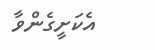އެކަށީގެންވާ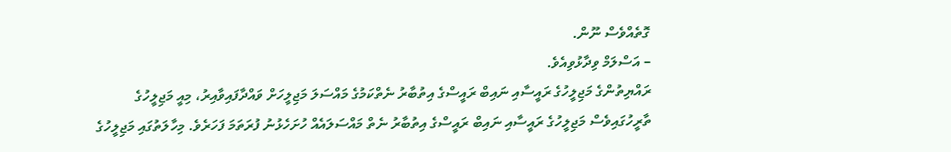ގޮތެއްވެސް ނޫން.
– އަސްލަމް ވިދާޅުވިއެވެ.
ރައްޔިތުންގެ މަޖިލީހުގެ ރައީސާއި ނައިބް ރައީސްގެ އިތުބާރު ނެތްކަމުގެ މައްސަލަ މަޖިލީހަށް ވައްދާފައިވާއިރު، މިއީ މަޖިލީހުގެ ތާރީހުގައިވެސް މަޖިލީހުގެ ރައީސާއި ނައިބް ރައީސްގެ އިތުބާރު ނެތް މައްސަލައެއް ހުށަހެޅުނު ފުރަތަމަ ފަހަރެވެ. މިހާލަތުގައި މަޖިލީހުގެ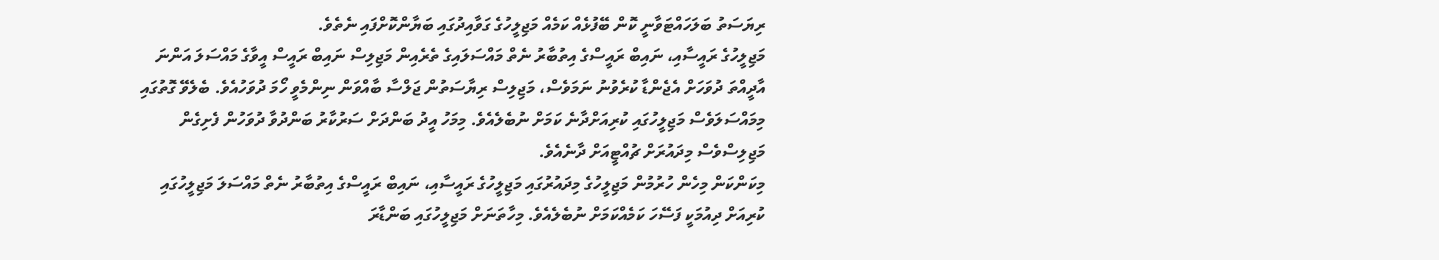ރިޔަސަތު ބަލަހައްޓަވާނީ ކޮން ބޭފުޅެއް ކަމެއް މަޖިލީހުގެ ގަވާއިދުގައި ބަޔާންކޮށްފައި ނެތެވެ.
މަޖިލީހުގެ ރައީސާއި، ނައިބް ރައީސްގެ އިތުބާރު ނެތް މައްސަލައިގެ ތެރެއިން މަޖިލިސް ނައިބް ރައީސް އީވާގެ މައްސަލަ އަންނަ އާދީއްތަ ދުވަހަށް އެޖެންޑާ ކުރެވުނު ނަމަވެސް، މަޖިލިސް ރިޔާސަތުން ޖަލްސާ ބާއްވަން ނިންމެވީ ހޯމަ ދުވަހުއެވެ. ބެލެވޭ ގޮތުގައި މިމައްސަލަވެސް މަޖިލީހުގައި ކުރިއަށްދާނެ ކަމަށް ނުބެލެއެވެ. މިމަހު އީދު ބަންދަށް ސަރުކާރު ބަންދުވާ ދުވަހުން ފެށިގެން މަޖިލިސްވެސް މިދައުރަށް ޗުއްޓީއަށް ދާނެއެވެ.
މިކަންކަން މިހެން ހުރުމުން މަޖިލީހުގެ މިދައުރުގައި މަޖިލީހުގެ ރައީސާއި، ނައިބް ރައީސްގެ އިތުބާރު ނެތް މައްސަލަ މަޖިލީހުގައި ކުރިއަށް ދިއުމަކީ ފަސޭހަ ކަމެއްކަމަށް ނުބެލެއެވެ. މިހާތަނަށް މަޖިލީހުގައި ބަންޑާރަ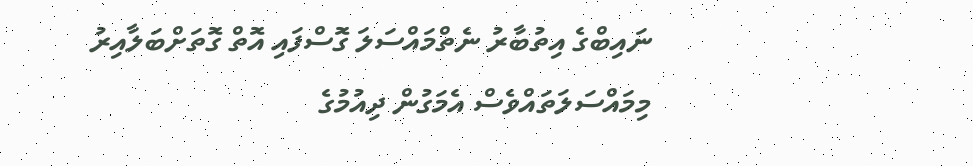ނައިބްގެ އިތުބާރު ނެތްމައްސަލަ ގޮސްފައި އޮތް ގޮތަށްބަލާއިރު މިމައްސަލަތައްވެސް އެމަގުން ދިއުމުގެ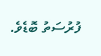ފުރުސަތު ބޮޑެވެ.